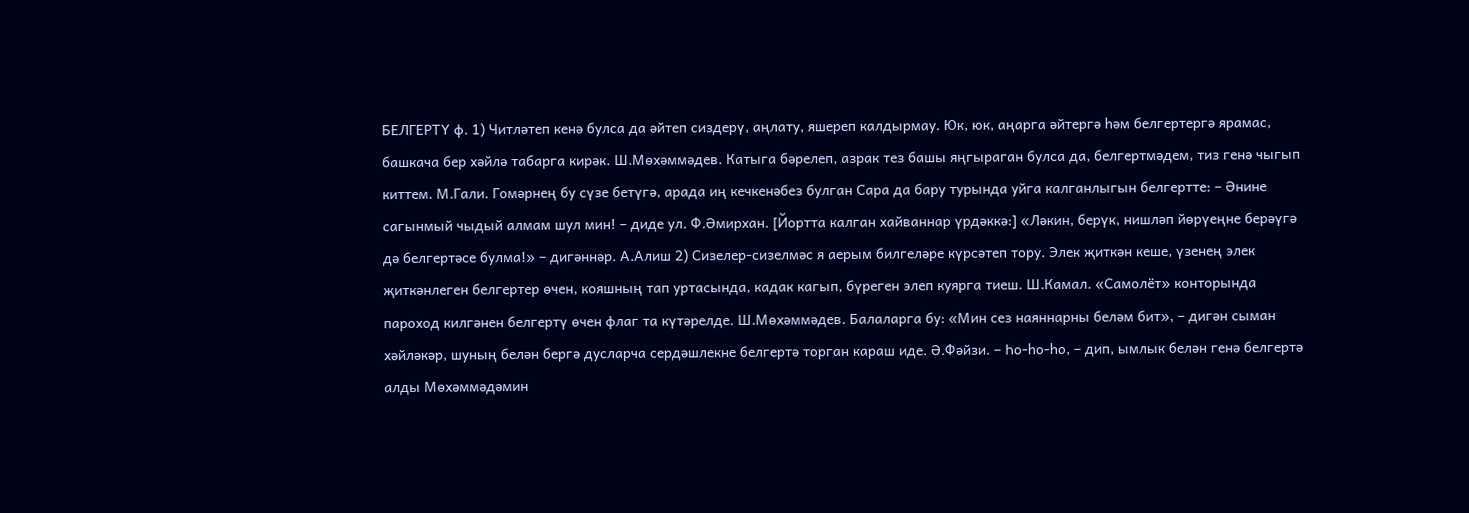БЕЛГЕРТҮ ф. 1) Читләтеп кенә булса да әйтеп сиздерү, аңлату, яшереп калдырмау. Юк, юк, аңарга әйтергә һәм белгертергә ярамас, башкача бер хәйлә табарга кирәк. Ш.Мөхәммәдев. Катыга бәрелеп, азрак тез башы яңгыраган булса да, белгертмәдем, тиз генә чыгып киттем. М.Гали. Гомәрнең бу сүзе бетүгә, арада иң кечкенәбез булган Сара да бару турында уйга калганлыгын белгертте: – Әнине сагынмый чыдый алмам шул мин! – диде ул. Ф.Әмирхан. [Йортта калган хайваннар үрдәккә:] «Ләкин, берүк, нишләп йөрүеңне берәүгә дә белгертәсе булма!» – дигәннәр. А.Алиш 2) Сизелер-сизелмәс я аерым билгеләре күрсәтеп тору. Элек җиткән кеше, үзенең элек җиткәнлеген белгертер өчен, кояшның тап уртасында, кадак кагып, бүреген элеп куярга тиеш. Ш.Камал. «Самолёт» конторында пароход килгәнен белгертү өчен флаг та күтәрелде. Ш.Мөхәммәдев. Балаларга бу: «Мин сез наяннарны беләм бит», – дигән сыман хәйләкәр, шуның белән бергә дусларча сердәшлекне белгертә торган караш иде. Ә.Фәйзи. – Һо-һо-һо, – дип, ымлык белән генә белгертә алды Мөхәммәдәмин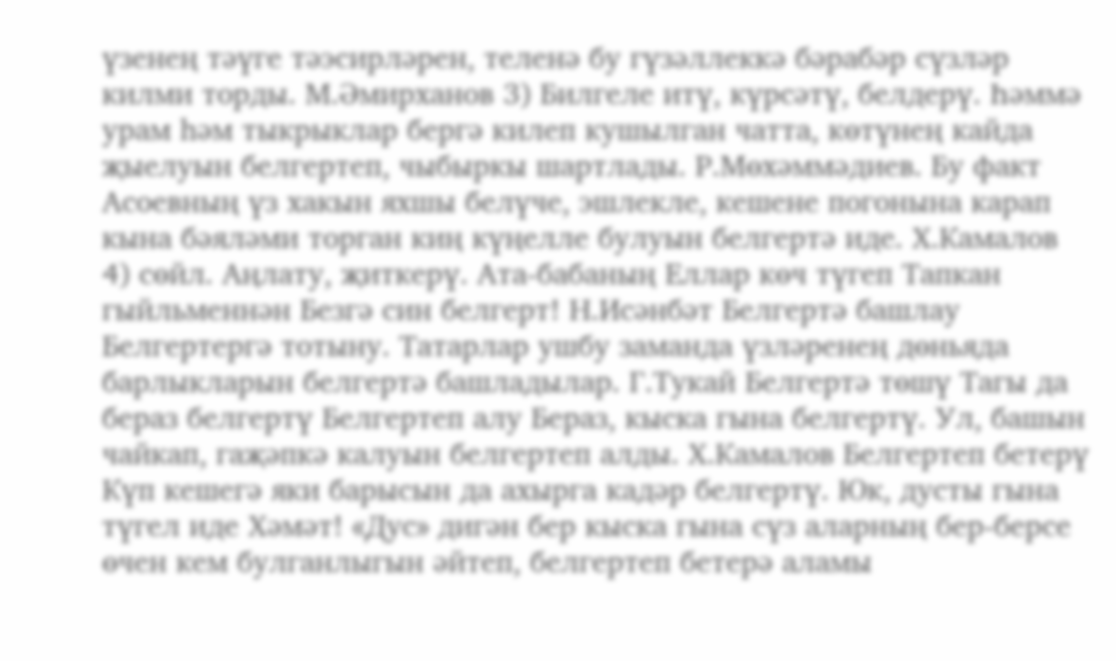үзенең тәүге тәэсирләрен, теленә бу гүзәллеккә бәрабәр сүзләр килми торды. М.Әмирханов 3) Билгеле итү, күрсәтү, белдерү. Һәммә урам һәм тыкрыклар бергә килеп кушылган чатта, көтүнең кайда җыелуын белгертеп, чыбыркы шартлады. Р.Мөхәммәдиев. Бу факт Асоевның үз хакын яхшы белүче, эшлекле, кешене погонына карап кына бәяләми торган киң күңелле булуын белгертә иде. Х.Камалов 4) сөйл. Аңлату, җиткерү. Ата-бабаның Еллар көч түгеп Тапкан гыйльменнән Безгә син белгерт! Н.Исәнбәт Белгертә башлау Белгертергә тотыну. Татарлар ушбу заманда үзләренең дөньяда барлыкларын белгертә башладылар. Г.Тукай Белгертә төшү Тагы да бераз белгертү Белгертеп алу Бераз, кыска гына белгертү. Ул, башын чайкап, гаҗәпкә калуын белгертеп алды. Х.Камалов Белгертеп бетерү Күп кешегә яки барысын да ахырга кадәр белгертү. Юк, дусты гына түгел иде Хәмәт! «Дус» дигән бер кыска гына сүз аларның бер-берсе өчен кем булганлыгын әйтеп, белгертеп бетерә аламы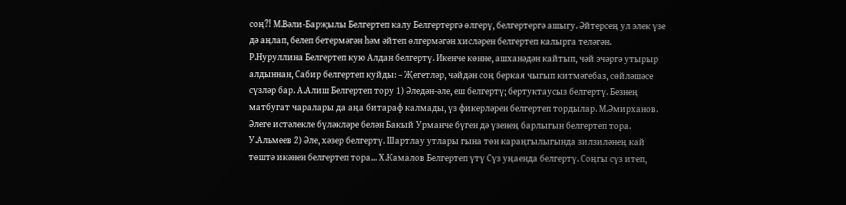соң?! М.Вәли-Барҗылы Белгертеп калу Белгертергә өлгерү, белгертергә ашыгу. Әйтерсең ул элек үзе дә аңлап, белеп бетермәгән һәм әйтеп өлгермәгән хисләрен белгертеп калырга теләгән. Р.Нуруллина Белгертеп кую Алдан белгертү. Икенче көнне, ашханәдән кайтып, чәй эчәргә утырыр алдыннан, Сабир белгертеп куйды: – Җегетләр, чәйдән соң беркая чыгып китмәгебаз, сөйләшәсе сүзләр бар. А.Алиш Белгертеп тору 1) Әледән-әле, еш белгертү; бертуктаусыз белгертү. Безнең матбугат чаралары да аңа битараф калмады, үз фикерләрен белгертеп тордылар. М.Әмирханов. Әлеге истәлекле бүләкләре белән Бакый Урманче бүген дә үзенең барлыгын белгертеп тора. У.Альмеев 2) Әле, хәзер белгертү. Шартлау утлары гына төн караңгылыгында зилзиләнең кай төштә икәнен белгертеп тора... Х.Камалов Белгертеп үтү Сүз уңаенда белгертү. Соңгы сүз итеп,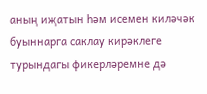аның иҗатын һәм исемен киләчәк буыннарга саклау кирәклеге турындагы фикерләремне дә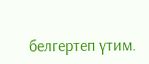белгертеп үтим.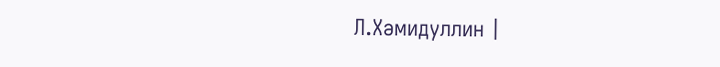Л.Хәмидуллин |